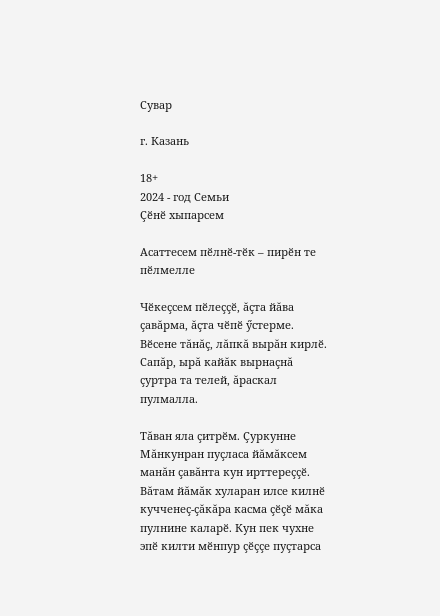Сувар

г. Казань

18+
2024 - год Семьи
Çӗнӗ хыпарсем

Асаттесем пӗлнӗ-тӗк – пирӗн те пӗлмелле

Чӗкеçсем пӗлеççӗ, ăçта йăва çавăрма, ăçта чӗпӗ ӳстерме. Вӗсене тăнăç, лăпкă вырăн кирлӗ. Сапăр, ырă кайăк вырнаçнă çуртра та телей, ăраскал пулмалла.

Тăван яла çитрӗм. Çуркунне Мăнкунран пуçласа йăмăксем манăн çавăнта кун ирттереççӗ. Вăтам йăмăк хуларан илсе килнӗ кучченеç-çăкăра касма çӗçӗ мăка пулнине каларӗ. Кун пек чухне эпӗ килти мӗнпур çӗççе пуçтарса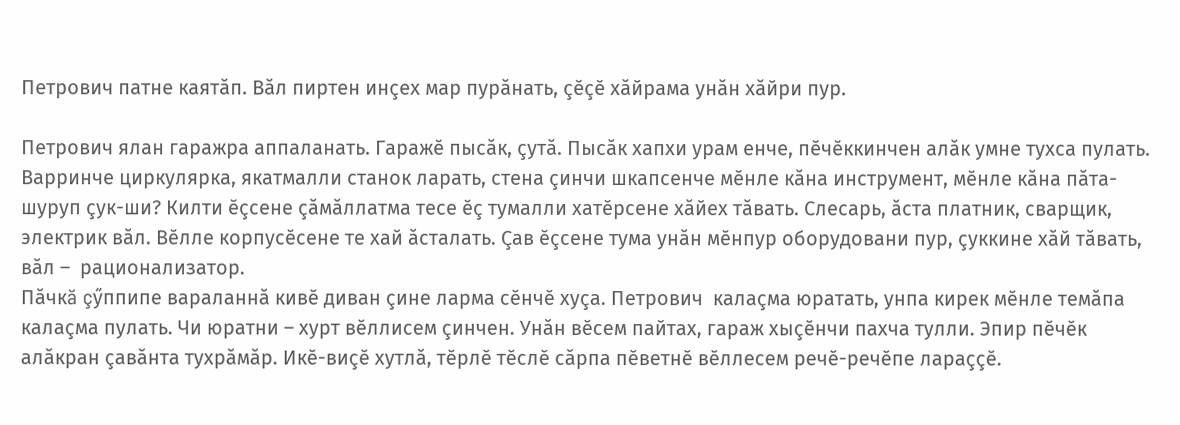Петрович патне каятăп. Вăл пиртен инçех мар пурăнать, çӗçӗ хăйрама унăн хăйри пур.

Петрович ялан гаражра аппаланать. Гаражӗ пысăк, çутă. Пысăк хапхи урам енче, пӗчӗккинчен алăк умне тухса пулать. Варринче циркулярка, якатмалли станок ларать, стена çинчи шкапсенче мӗнле кăна инструмент, мӗнле кăна пăта-шуруп çук-ши? Килти ӗçсене çăмăллатма тесе ӗç тумалли хатӗрсене хăйех тăвать. Слесарь, ăста платник, сварщик, электрик вăл. Вӗлле корпусӗсене те хай ăсталать. Çав ӗçсене тума унăн мӗнпур оборудовани пур, çуккине хăй тăвать, вăл –  рационализатор.
Пăчкă çӳппипе вараланнă кивӗ диван çине ларма сӗнчӗ хуçа. Петрович  калаçма юратать, унпа кирек мӗнле темăпа калаçма пулать. Чи юратни – хурт вӗллисем çинчен. Унăн вӗсем пайтах, гараж хыçӗнчи пахча тулли. Эпир пӗчӗк алăкран çавăнта тухрăмăр. Икӗ-виçӗ хутлă, тӗрлӗ тӗслӗ сăрпа пӗветнӗ вӗллесем речӗ-речӗпе лараççӗ.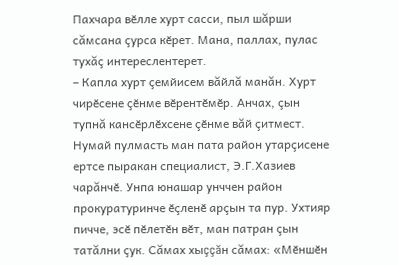Пахчара вӗлле хурт сасси, пыл шăрши сăмсана çурса кӗрет. Мана, паллах, пулас тухăç интереслентерет.
– Капла хурт çемйисем вăйлă манăн. Хурт чирӗсене çӗнме вӗрентӗмӗр. Анчах, çын тупнă кансӗрлӗхсене çӗнме вăй çитмест. Нумай пулмасть ман пата район утарçисене ертсе пыракан специалист, Э.Г.Хазиев чарăнчӗ. Унпа юнашар унччен район прокуратуринче ӗçленӗ арçын та пур. Ухтияр пичче, эсӗ пӗлетӗн вӗт, ман патран çын татăлни çук. Сăмах хыççăн сăмах: «Мӗншӗн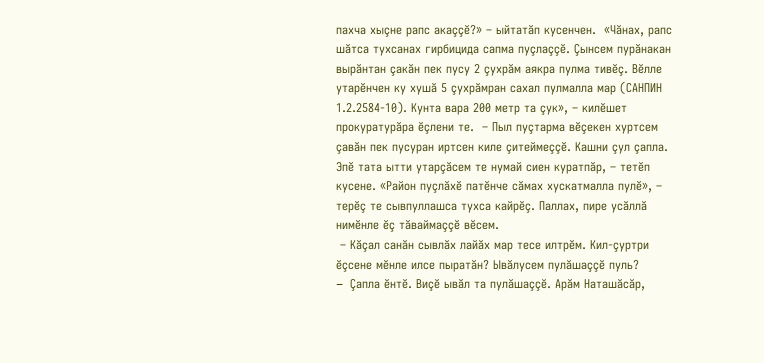пахча хыçне рапс акаççӗ?» – ыйтатăп кусенчен.  «Чăнах, рапс шăтса тухсанах гирбицида сапма пуçлаççӗ. Çынсем пурăнакан вырăнтан çакăн пек пусу 2 çухрăм аякра пулма тивӗç. Вӗлле утарӗнчен ку хушă 5 çухрăмран сахал пулмалла мар (САНПИН 1.2.2584-10). Кунта вара 200 метр та çук», – килӗшет прокуратурăра ӗçлени те.  – Пыл пуçтарма вӗçекен хуртсем çавăн пек пусуран иртсен киле çитеймеççӗ. Кашни çул çапла. Эпӗ тата ытти утарçăсем те нумай сиен куратпăр, – тетӗп кусене. «Район пуçлăхӗ патӗнче сăмах хускатмалла пулӗ», – терӗç те сывпуллашса тухса кайрӗç. Паллах, пире усăллă нимӗнле ӗç тăваймаççӗ вӗсем.
 – Кăçал санăн сывлăх лайăх мар тесе илтрӗм. Кил-çуртри ӗçсене мӗнле илсе пыратăн? Ывăлусем пулăшаççӗ пуль?
– Çапла ӗнтӗ. Виçӗ ывăл та пулăшаççӗ. Арăм Наташăсăр,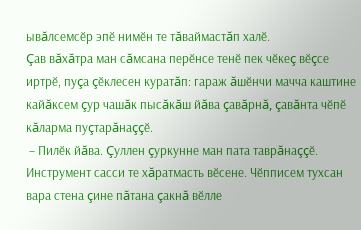ывăлсемсӗр эпӗ нимӗн те тăваймастăп халӗ.
Çав вăхăтра ман сăмсана перӗнсе тенӗ пек чӗкеç вӗçсе иртрӗ, пуçа çӗклесен куратăп: гараж ăшӗнчи мачча каштине кайăксем çур чашăк пысăкăш йăва çавăрнă, çавăнта чӗпӗ кăларма пуçтарăнаççӗ.
 – Пилӗк йăва. Çуллен çуркунне ман пата таврăнаççӗ. Инструмент сасси те хăратмасть вӗсене. Чӗпписем тухсан вара стена çине пăтана çакнă вӗлле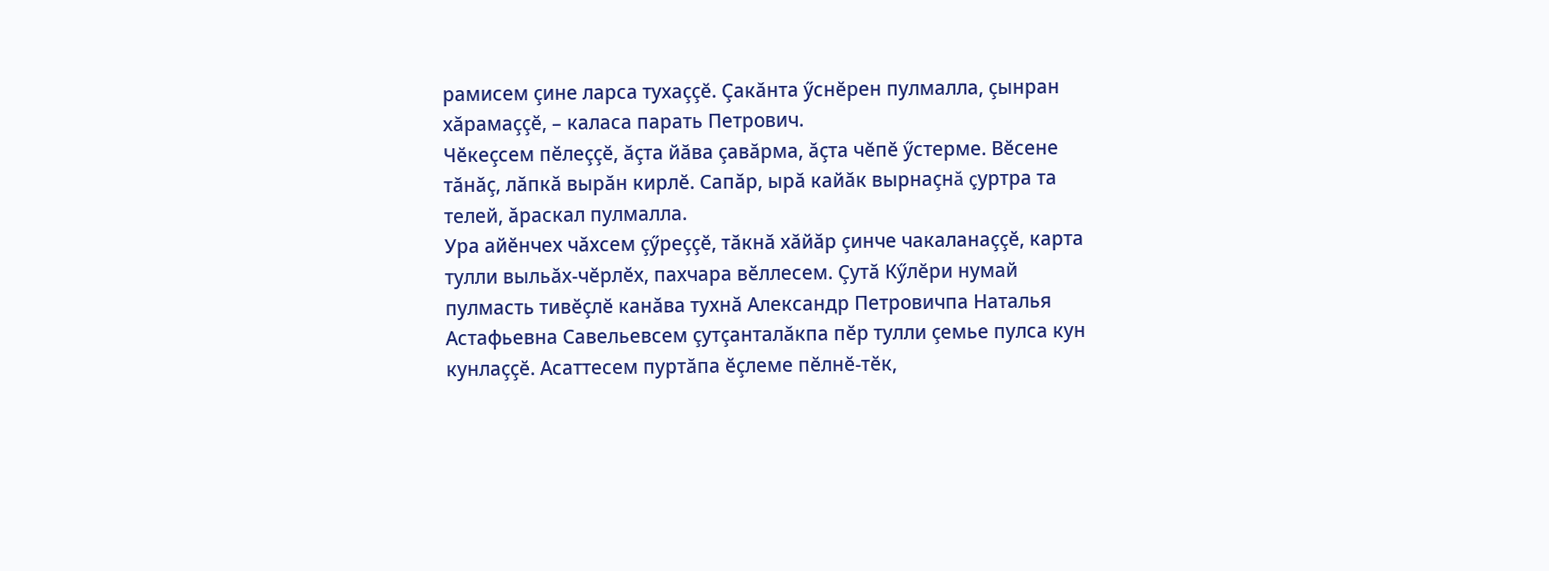рамисем çине ларса тухаççӗ. Çакăнта ӳснӗрен пулмалла, çынран хăрамаççӗ, – каласа парать Петрович.
Чӗкеçсем пӗлеççӗ, ăçта йăва çавăрма, ăçта чӗпӗ ӳстерме. Вӗсене тăнăç, лăпкă вырăн кирлӗ. Сапăр, ырă кайăк вырнаçнă çуртра та телей, ăраскал пулмалла.
Ура айӗнчех чăхсем çӳреççӗ, тăкнă хăйăр çинче чакаланаççӗ, карта тулли выльăх-чӗрлӗх, пахчара вӗллесем. Çутă Кӳлӗри нумай пулмасть тивӗçлӗ канăва тухнă Александр Петровичпа Наталья Астафьевна Савельевсем çутçанталăкпа пӗр тулли çемье пулса кун кунлаççӗ. Асаттесем пуртăпа ӗçлеме пӗлнӗ-тӗк,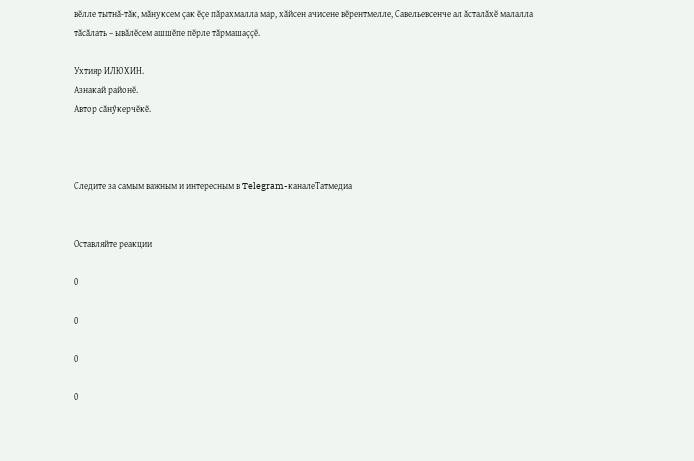вӗлле тытнă-тăк, мăнуксем çак ӗçе пăрахмалла мар, хăйсен ачисене вӗрентмелле, Савельевсенче ал ăсталăхӗ малалла тăсăлать – ывăлӗсем ашшӗпе пӗрле тăрмашаççӗ.

Ухтияр ИЛЮХИН.
Азнакай районӗ.
Автор сăнӳкерчӗкӗ.



Следите за самым важным и интересным в Telegram-каналеТатмедиа


Оставляйте реакции

0

0

0

0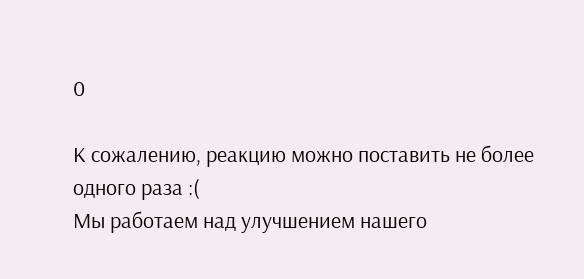0

К сожалению, реакцию можно поставить не более одного раза :(
Мы работаем над улучшением нашего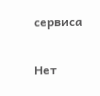сервиса

Нет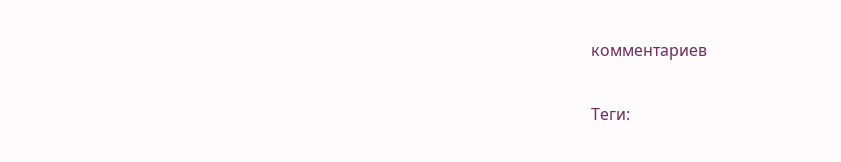комментариев

Теги: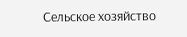Сельское хозяйство